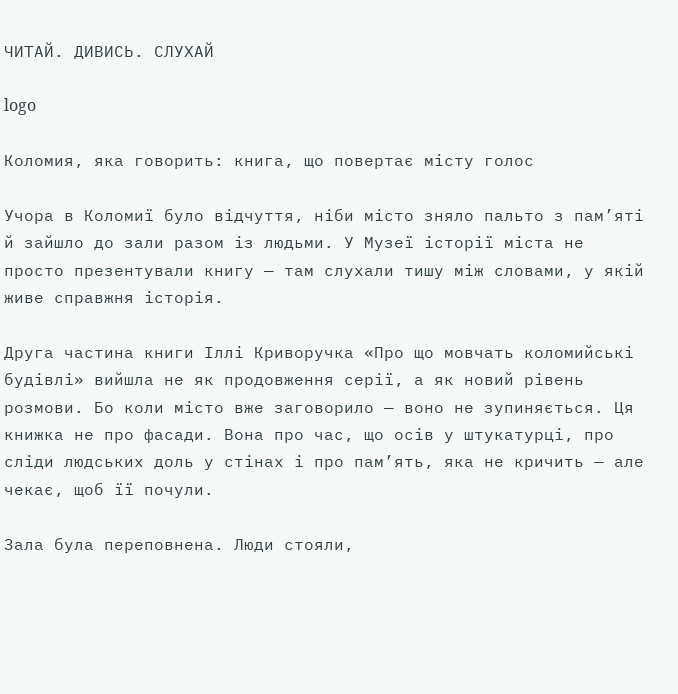ЧИТАЙ. ДИВИСЬ. СЛУХАЙ

logo

Коломия, яка говорить: книга, що повертає місту голос

Учора в Коломиї було відчуття, ніби місто зняло пальто з пам’яті й зайшло до зали разом із людьми. У Музеї історії міста не просто презентували книгу — там слухали тишу між словами, у якій живе справжня історія.

Друга частина книги Іллі Криворучка «Про що мовчать коломийські будівлі» вийшла не як продовження серії, а як новий рівень розмови. Бо коли місто вже заговорило — воно не зупиняється. Ця книжка не про фасади. Вона про час, що осів у штукатурці, про сліди людських доль у стінах і про пам’ять, яка не кричить — але чекає, щоб її почули.

Зала була переповнена. Люди стояли,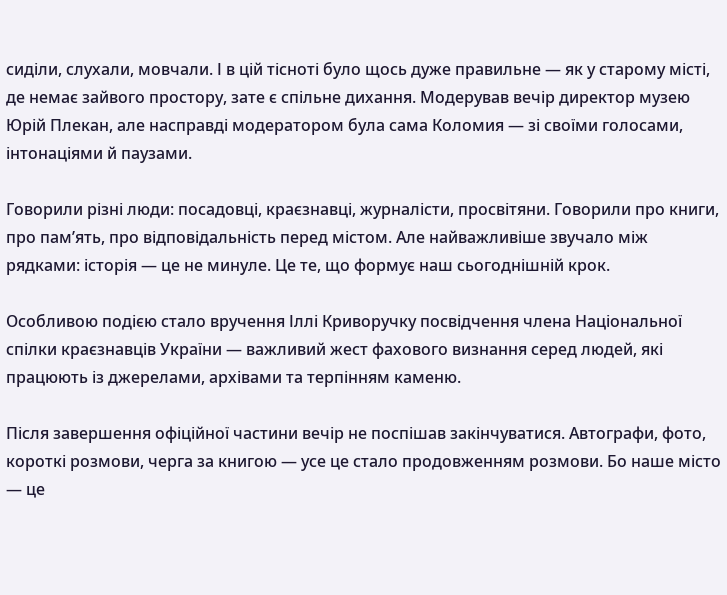сиділи, слухали, мовчали. І в цій тісноті було щось дуже правильне — як у старому місті, де немає зайвого простору, зате є спільне дихання. Модерував вечір директор музею Юрій Плекан, але насправді модератором була сама Коломия — зі своїми голосами, інтонаціями й паузами.

Говорили різні люди: посадовці, краєзнавці, журналісти, просвітяни. Говорили про книги, про пам’ять, про відповідальність перед містом. Але найважливіше звучало між рядками: історія — це не минуле. Це те, що формує наш сьогоднішній крок.

Особливою подією стало вручення Іллі Криворучку посвідчення члена Національної спілки краєзнавців України — важливий жест фахового визнання серед людей, які працюють із джерелами, архівами та терпінням каменю.

Після завершення офіційної частини вечір не поспішав закінчуватися. Автографи, фото, короткі розмови, черга за книгою — усе це стало продовженням розмови. Бо наше місто — це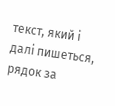текст, який і далі пишеться, рядок за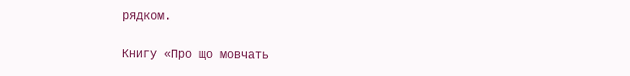рядком.

Книгу «Про що мовчать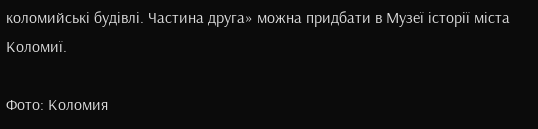коломийські будівлі. Частина друга» можна придбати в Музеї історії міста Коломиї.

Фото: Коломия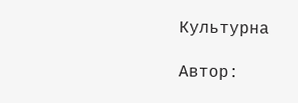Культурна

Автор: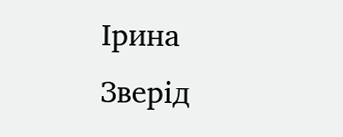Ірина Зверід